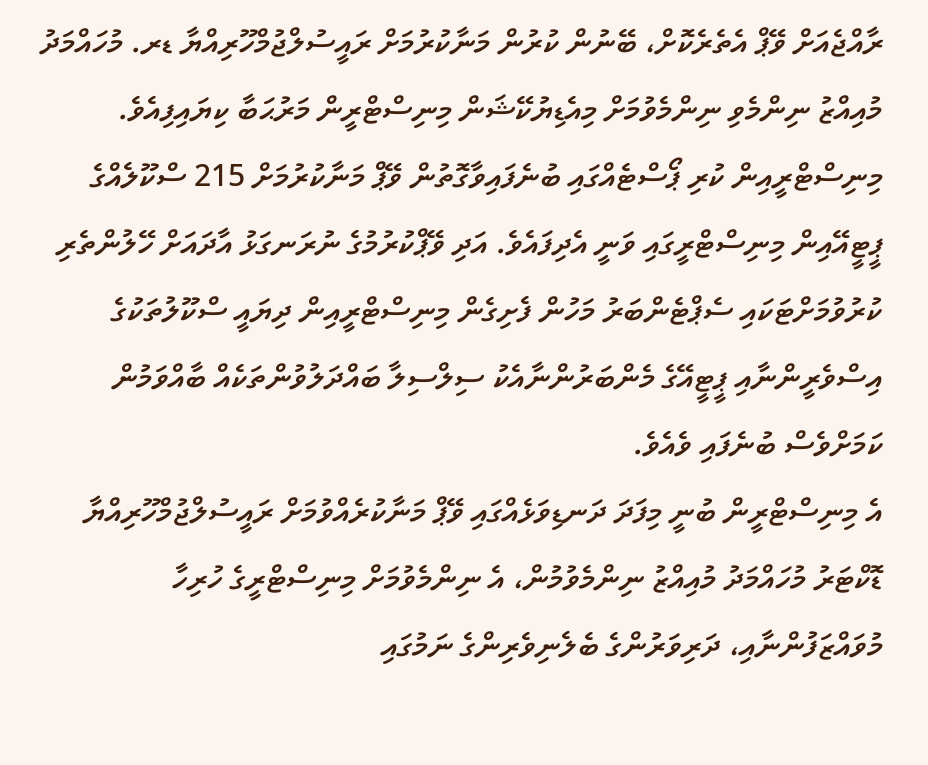ރާއްޖެއަށް ވޭޕް އެތެރެކޮށް، ބޭނުން ކުރުން މަނާކުރުމަށް ރައީސުލްޖުމްހޫރިއްޔާ ޑރ. މުހައްމަދު މުއިއްޒު ނިންމެވި ނިންމެވުމަށް މިއެޑިޔުކޭޝަން މިނިސްޓްރީން މަރުޙަބާ ކިޔައިފިއެވެ.
މިނިސްޓްރީއިން ކުރި ޕޯސްޓެއްގައި ބުނެފައިވާގޮތުން ވޭޕް މަނާކުރުމަށް 215 ސްކޫލެއްގެ ޕީޓީއޭއިން މިނިސްޓްރީގައި ވަނީ އެދިފައެވެ. އަދި ވޭޕްކުރުމުގެ ނުރަނގަޅު އާދައަށް ހޭލުންތެރި ކުރުވުމަށްޓަކައި ސެޕްޓެންބަރު މަހުން ފެށިގެން މިނިސްޓްރީއިން ދިޔައީ ސްކޫލުތަކުގެ އިސްވެރީންނާއި ޕީޓީއޭގެ މެންބަރުންނާއެކު ސިލްސިލާ ބައްދަލުވުންތަކެއް ބާއްވަމުން ކަމަށްވެސް ބުނެފައި ވެއެވެ.
އެ މިނިސްޓްރީން ބުނީ މިފަދަ ދަނޑިވަޅެއްގައި ވޭޕް މަނާކުރެއްވުމަށް ރައީސުލްޖުމްހޫރިއްޔާ ޑޮކްޓަރު މުހައްމަދު މުއިއްޒު ނިންމެވުމުން، އެ ނިންމެވުމަށް މިނިސްޓްރީގެ ހުރިހާ މުވައްޒަފުންނާއި، ދަރިވަރުންގެ ބެލެނިވެރިންގެ ނަމުގައި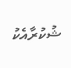ޝުކުރާއެކު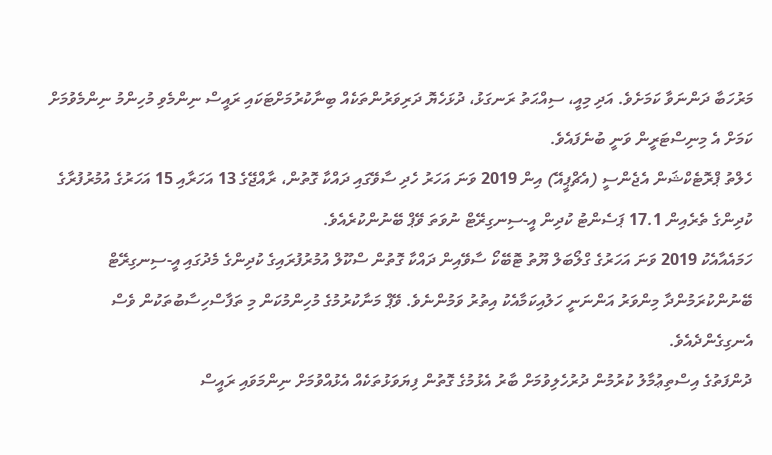މަރުހަބާ ދަންނަވާ ކަމަށެވެ. އަދި މިއީ، ސިއްޙަތު ރަނގަޅު، ދުޅަހެޔޮ ދަރިވަރުންތަކެއް ބިނާކުރުމަށްޓަކައި ރައީސް ނިންމެވި މުހިންމު ނިންމެވުމަށް ކަމަށް އެ މިނިސްޓަރީން ވަނީ ބުނެފައެވެ.
ހެލްތު ޕްރޮޓެކްޝަން އެޖެންސީ (އެޗްޕީއޭ) އިން 2019 ވަނަ އަހަރު ހެދި ސާވޭގައި ދައްކާ ގޮތުން، ރާއްޖޭގެ 13 އަހަރާއި 15 އަހަރުގެ އުމުރުފުރާގެ ކުދިންގެ ތެރެއިން 17.1 ޕަސެންޓު ކުދިން އީ-ސިނގިރޭޓް ނުވަތަ ވޭޕް ބޭނުންކުރެއެވެ.
ހަމައެއާއެކު 2019 ވަނަ އަހަރުގެ ގްލޯބަލް ޔޫތު ޓޮބޭކޯ ސާވޭއިން ދައްކާ ގޮތުން ސްކޫލް އުމުރުފުރައިގެ ކުދިންގެ މެދުގައި އީ-ސިނގިރޭޓް ބޭނުންކުރަމުންދާ މިންވަރު އަންނަނީ ހަލުއިކަމާއެކު އިތުރު ވަމުންނެވެ. ވޭޕް މަނާކުރުމުގެ މުހިންމުކަން މި ތަފާސްހިސާބުތަކުން ވެސް އެނގިގެންދެއެވެ.
ދުންފަތުގެ އިސްތިޢުމާލު ކުރުމުން ދުރުހެލިވުމަށް ބާރު އެޅުމުގެ ގޮތުން ފިޔަވަޅުތަކެއް އެޅުއްވުމަށް ނިންމަވައި ރައީސް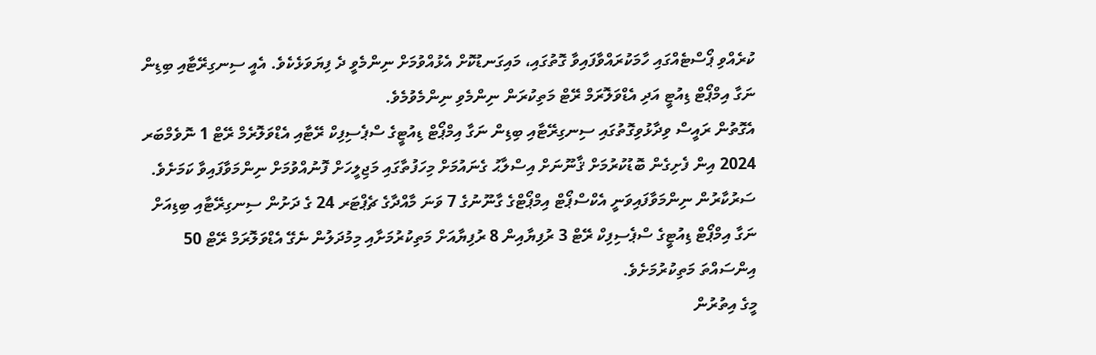ކުރެއްވި ޕޯސްޓެއްގައި ހާމަކުރައްވާފައިވާ ގޮތުގައި، މައިގަނޑުކޮށް އެޅުއްވުމަށް ނިންމެވީ ދެ ފިޔަވަޅެކެވެ. އެއީ ސިނގިރޭޓާއި ބިޑިން ނަގާ އިމްޕޯޓް ޑިއުޓީ އަދި އެޑްވަލޮރަމް ރޭޓް މަތިކުރަން ނިންމެވި ނިންމެވުމެވެ.
އެގޮތުން ރައީސް ވިދާޅުވިގޮތުގައި ސިނގިރޭޓާއި ބިޑިން ނަގާ އިމްޕޯޓް ޑިއުޓީގެ ސްޕެސިފިކް ރޭޓާއި އެޑްވަލޮރެމް ރޭޓް 1 ނޮވެމްބަރ 2024 އިން ފެށިގެން ބޮޑުކުރުމަށް ޤާނޫނަށް އިސްލާޙު ގެނައުމަށް މިހަފުތާގައި މަޖިލީހަށް ފޮނުއްވުމަށް ނިންމަވާފައިވާ ކަމަށެވެ.
ސަރުކާރުން ނިންމަވާފައިވަނީ އެކްސްޕޯޓް އިމްޕޯޓްގެ ގާނޫނުގެ 7 ވަނަ މާއްދާގެ ޗެޕްޓަރ 24 ގެ ދަށުން ސިނގިރޭޓާއި ބިޑިއަށް ނަގާ އިމްޕޯޓް ޑިއުޓީގެ ސްޕެސިފިކް ރޭޓް 3 ރުފިޔާއިން 8 ރުފިޔާއަށް މަތިކުރުމަށާއި މިމުދަލުން ނެގޭ އެޑްވަލޮރަމް ރޭޓް 50 އިންސައްތަ މަތިކުރުމަށެވެ.
މީގެ އިތުރުން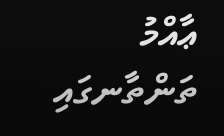ޢާއްމު ތަންތާނގައި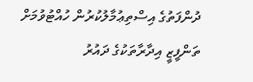ދުންފަތުގެ އިސްތިޢުމާލުކުރުން ހުއްޓުވުމަށް ތަންފީޒީ އިދާރާތަކުގެ ދައުރު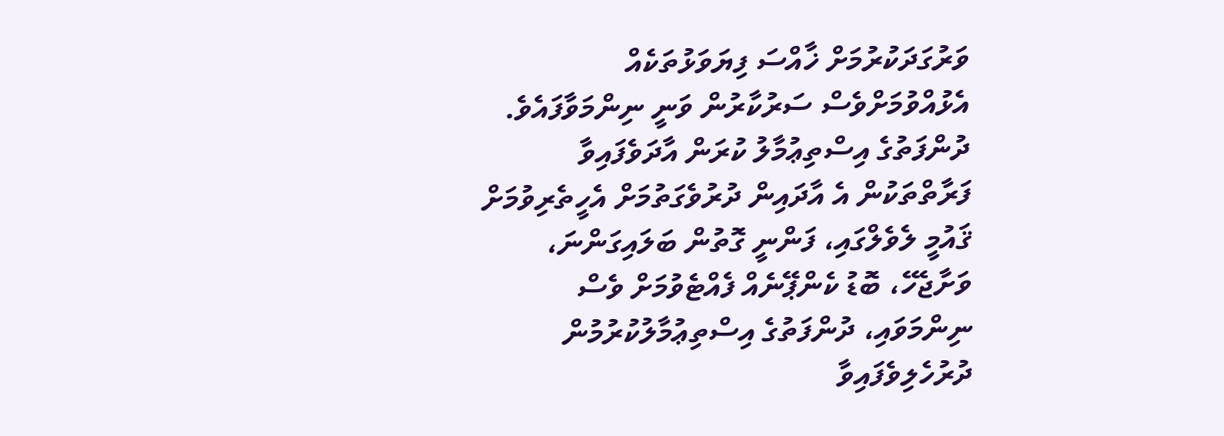ވަރުގަދަކުރުމަށް ޚާއްސަ ފިޔަވަޅުތަކެއް އެޅުއްވުމަށްވެސް ސަރުކާރުން ވަނީ ނިންމަވާފައެވެ.
ދުންފަތުގެ އިސްތިޢުމާލު ކުރަން އާދަވެފައިވާ ފަރާތްތަކުން އެ އާދައިން ދުރުވެގަތުމަށް އެހީތެރިވުމަށް ޤައުމީ ލެވެލްގައި، ފަންނީ ގޮތުން ބަލައިގަންނަ، ވަށާޖެހޭ، ބޮޑު ކެންޕޭނެއް ފެއްޓެވުމަށް ވެސް ނިންމަވައި، ދުންފަތުގެ އިސްތިޢުމާލުކުރުމުން ދުރުހެލިވެފައިވާ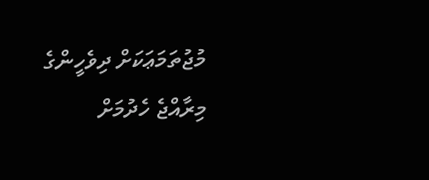މުޖުތަމަޢަކަށް ދިވެހީންގެ މިރާއްޖެ ހެދުމަށް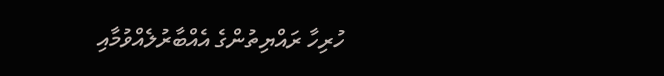ހުރިހާ ރައްޔިތުންގެ އެއްބާރުލެއްވުމާއި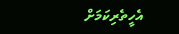އެހީތެރިކަމަށް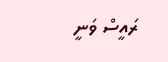ރައީސް ވަނީ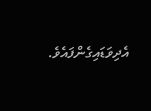އެދިވަޑައިގެންފައެވެ.